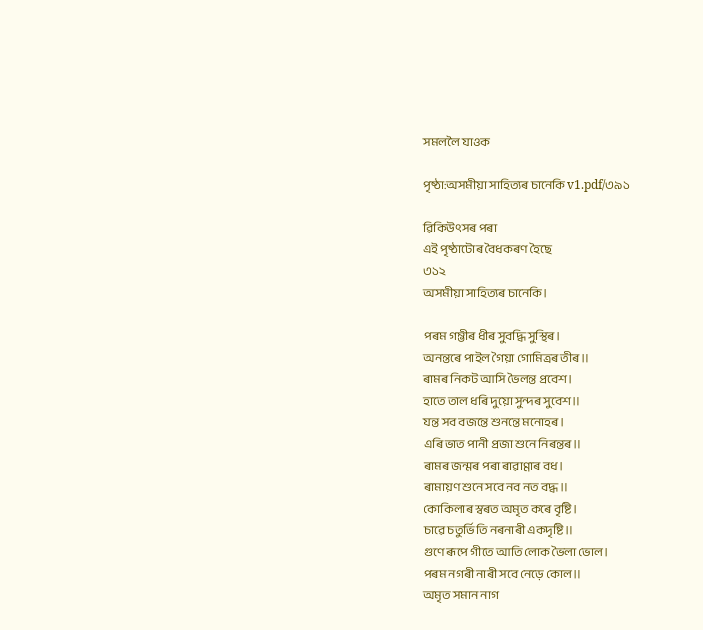সমললৈ যাওক

পৃষ্ঠা:অসমীয়া সাহিত্যৰ চানেকি v1.pdf/৩৯১

ৱিকিউৎসৰ পৰা
এই পৃষ্ঠাটোৰ বৈধকৰণ হৈছে
৩১২
অসমীয়া সাহিত্যৰ চানেকি।

পৰম গম্ভীৰ ধীৰ সুবদ্ধি সুস্থিৰ।
অনন্তৰে পাইল গৈয়া গোমিত্ৰৰ তীৰ॥
ৰামৰ নিকট আসি ভৈলন্ত প্ৰবেশ।
হাতে তাল ধৰি দুয়ো সুন্দৰ সুবেশ॥
যন্ত সব বজন্তে শুনন্তে মনোহৰ।
এৰি ভাত পানী প্ৰজা শুনে নিৰন্তৰ॥
ৰামৰ জন্মৰ পৰা ৰাৱাণ্ণাৰ বধ।
ৰামায়ণ শুনে সবে নব নত বদ্ধ॥
কোকিলাৰ স্বৰত অমৃত কৰে বৃষ্টি।
চাৱে চতুৰ্ভিতি নৰনাৰী একদৃষ্টি॥
গুণে ৰূপে গীতে আতি লোক ভৈলা ভোল।
পৰম নগৰী নাৰী সবে নেড়ে কোল॥
অমৃত সমান নাগ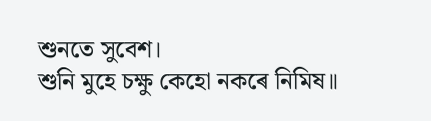শুনতে সুবেশ।
শুনি মুহে চক্ষু কেহো নকৰে নিমিষ॥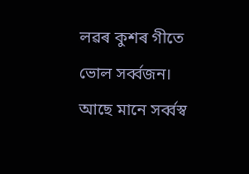লৱৰ কুশৰ গীতে ভোল সৰ্ব্বজন।
আছে মানে সৰ্ব্বস্ব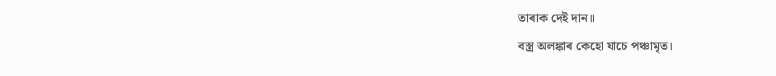তাৰাক দেই দান॥
বস্ত্ৰ অলঙ্কাৰ কেহো যাচে পঞ্চামৃত।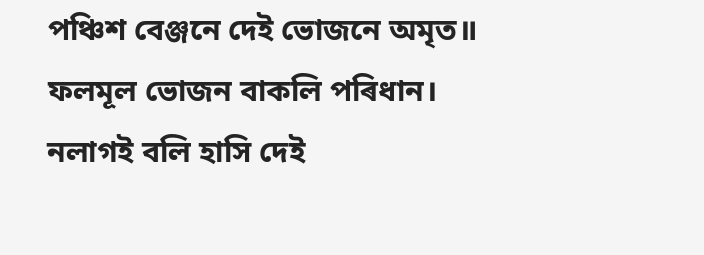পঞ্চিশ বেঞ্জনে দেই ভোজনে অমৃত॥
ফলমূল ভোজন বাকলি পৰিধান।
নলাগই বলি হাসি দেই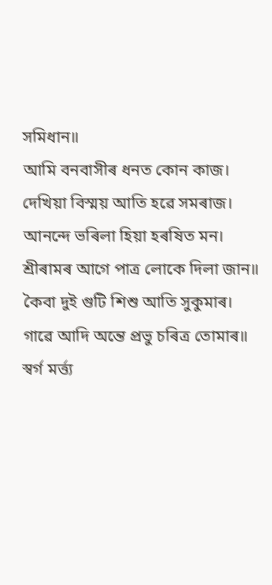সমিধান॥
আমি বনবাসীৰ ধনত কোন কাজ।
দেখিয়া বিস্ময় আতি হৱে সমৰাজ।
আনন্দে ভৰিলা হিয়া হৰষিত মন।
শ্ৰীৰামৰ আগে পাত্ৰ লোকে দিলা জান॥
কৈবা দুই গুটি শিশু আতি সুকুমাৰ।
গাৱে আদি অন্তে প্ৰভু চৰিত্ৰ তোমাৰ॥
স্বৰ্গ মৰ্ত্ত্য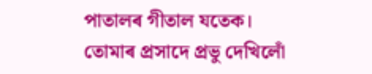পাতালৰ গীতাল যতেক।
তোমাৰ প্ৰসাদে প্ৰভু দেখিলোঁ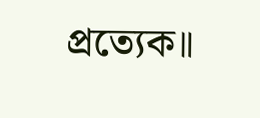প্ৰত্যেক॥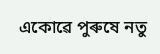একোৱে পুৰুষে নতু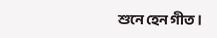শুনে হেন গীত।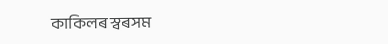কাকিলৰ স্বৰসম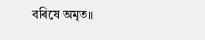বৰিষে অমৃত॥